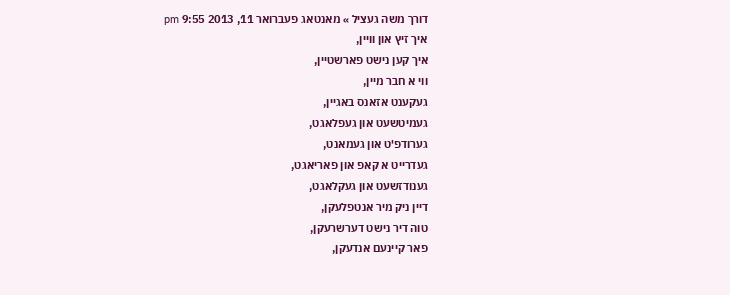דורך משה געציל » מאנטאג פעברואר 11, 2013 9:55 pm
איך זיץ און וויין,
איך קען נישט פארשטיין,
ווי א חבר מיין,
געקענט אזאנס באגיין,
געמיטשעט און געפלאגט,
גערודפ'ט און געמאנט,
געדרייט א קאפ און פאריאגט,
גענודזשעט און געקלאגט,
דיין ניק מיר אנטפלעקן,
טוה דיר נישט דערשרעקן,
פאר קיינעם אנדעקן,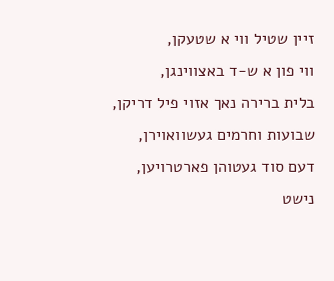זיין שטיל ווי א שטעקן,
ווי פון א ש-ד באצווינגן,
בלית ברירה נאך אזוי פיל דריקן,
שבועות וחרמים געשוואוירן,
דעם סוד געטוהן פארטרויען,
נישט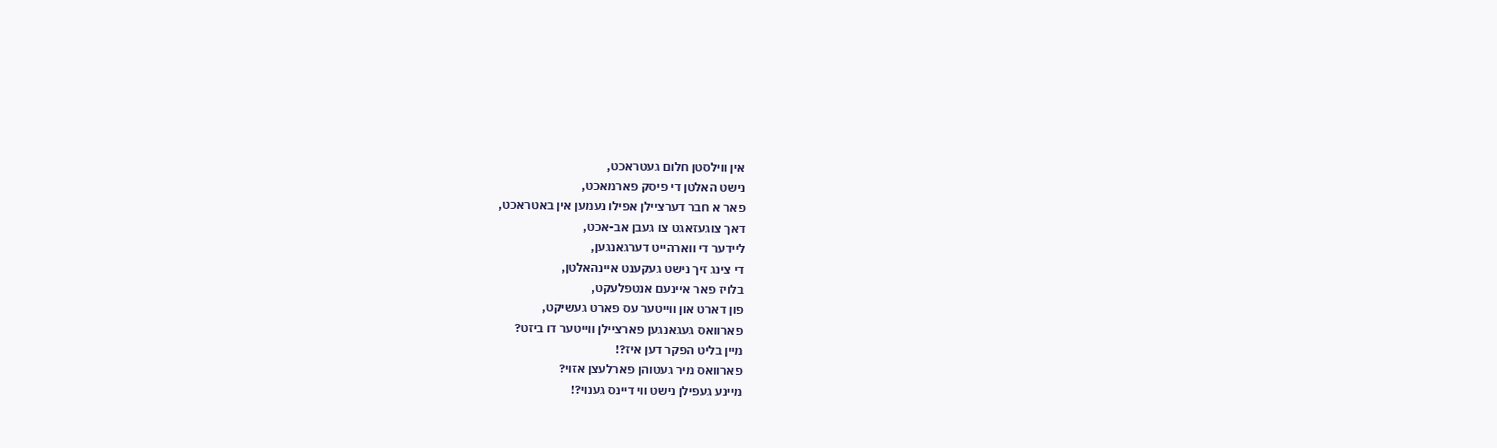אין ווילסטן חלום געטראכט,
נישט האלטן די פיסק פארמאכט,
פאר א חבר דערציילן אפילו נעמען אין באטראכט,
דאך צוגעזאגט צו געבן אב-אכט,
ליידער די ווארהייט דערגאנגען,
די צינג זיך נישט געקענט איינהאלטן,
בלויז פאר איינעם אנטפלעקט,
פון דארט און ווייטער עס פארט געשיקט,
פארוואס געגאנגען פארציילן ווייטער דו ביזט?
מיין בליט הפקר דען איז?!
פארוואס מיר געטוהן פארלעצן אזוי?
מיינע געפילן נישט ווי דיינס גענוי?!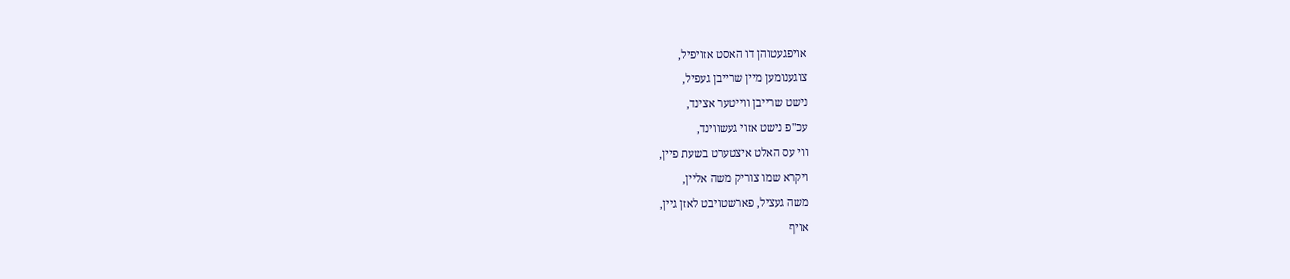אויפגעטוהן דו האסט אזויפיל,
צוגענומען מיין שרייבן געפיל,
נישט שרייבן ווייטער אצינד,
עכ"פ נישט אזוי געשווינד,
ווי עס האלט איצטערט בשעת פיין,
ויקרא שמו צוריק משה אליין,
משה געציל, פארשטויבט לאזן גיין,
אויף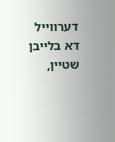דערווייל דא בלייבן שטיין,